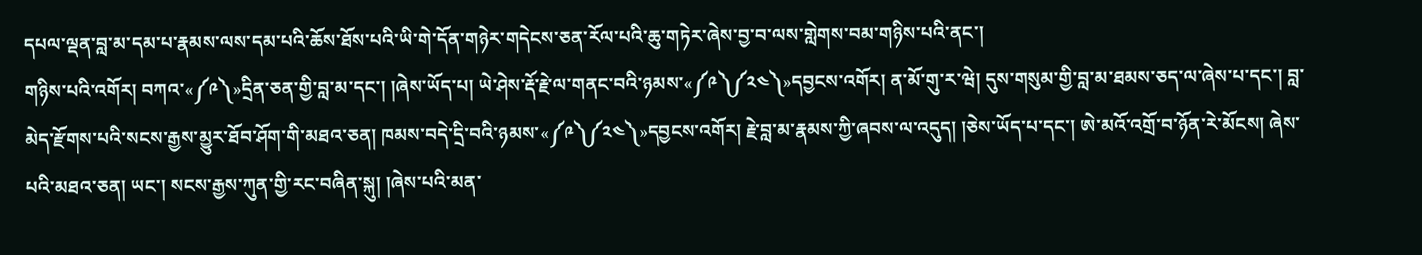དཔལ་ལྡན་བླ་མ་དམ་པ་རྣམས་ལས་དམ་པའི་ཆོས་ཐོས་པའི་ཡི་གེ་དོན་གཉེར་གདེངས་ཅན་རོལ་པའི་ཆུ་གཏེར་ཞེས་བྱ་བ་ལས་གླེགས་བམ་གཉིས་པའི་ནང་།
གཉིས་པའི་འགོར། བཀའ་«༼༩༽»དྲིན་ཅན་གྱི་བླ་མ་དང་། །ཞེས་ཡོད་པ། ཡེ་ཤེས་རྡོ་རྗེ་ལ་གནང་བའི་ཉམས་«༼༩༽༼༢༤༽»དབྱངས་འགོར། ན་མོ་གུ་ར་ཝེ། དུས་གསུམ་གྱི་བླ་མ་ཐམས་ཅད་ལ་ཞེས་པ་དང་། བླ་མེད་རྫོགས་པའི་སངས་རྒྱས་མྱུར་ཐོབ་ཤོག་གི་མཐའ་ཅན། ཁམས་བདེ་དྲི་བའི་ཉམས་«༼༩༽༼༢༤༽»དབྱངས་འགོར། རྗེ་བླ་མ་རྣམས་ཀྱི་ཞབས་ལ་འདུད། །ཅེས་ཡོད་པ་དང་། ཨེ་མའོ་འགྲོ་བ་ཉོན་རེ་མོངས། ཞེས་པའི་མཐའ་ཅན། ཡང་། སངས་རྒྱས་ཀུན་གྱི་རང་བཞིན་སྐུ། །ཞེས་པའི་མན་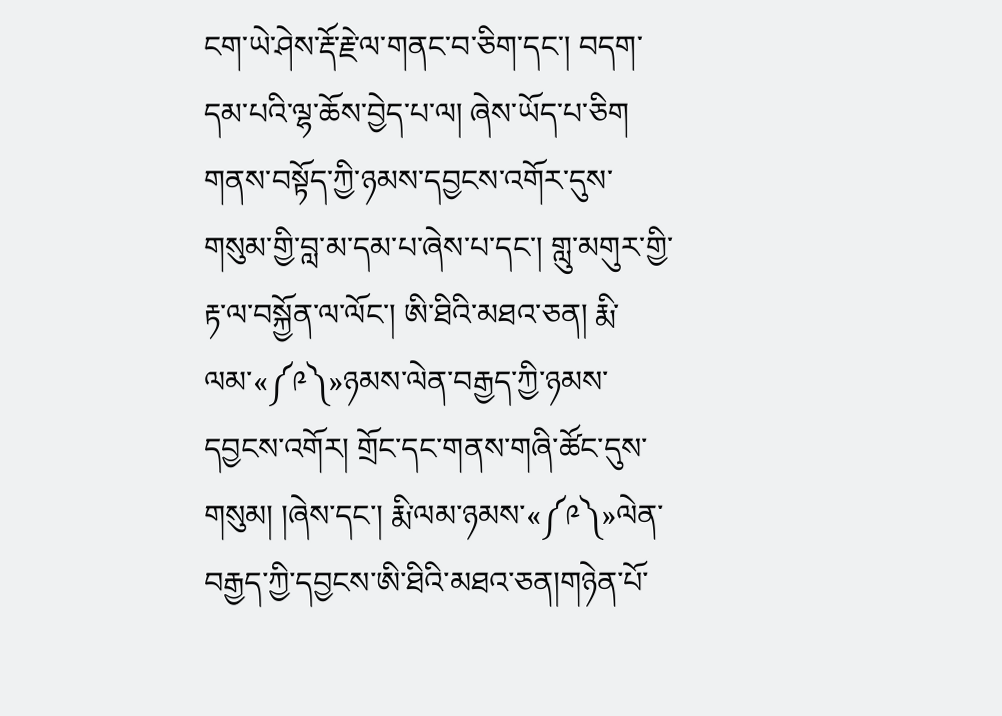ངག་ཡེ་ཤེས་རྡོ་རྗེ་ལ་གནང་བ་ཅིག་དང་། བདག་དམ་པའི་ལྷ་ཆོས་བྱེད་པ་ལ། ཞེས་ཡོད་པ་ཅིག གནས་བསྟོད་ཀྱི་ཉམས་དབྱངས་འགོར་དུས་གསུམ་གྱི་བླ་མ་དམ་པ་ཞེས་པ་དང་། གླུ་མགུར་གྱི་རྟ་ལ་བསྐྱོན་ལ་ལོང་། ཨི་ཐིའི་མཐའ་ཅན། རྨི་ལམ་«༼༩༽»ཉམས་ལེན་བརྒྱད་ཀྱི་ཉམས་དབྱངས་འགོར། གྲོང་དང་གནས་གཞི་ཚོང་དུས་གསུམ། །ཞེས་དང་། རྨི་ལམ་ཉམས་«༼༩༽»ལེན་བརྒྱད་ཀྱི་དབྱངས་ཨི་ཐིའི་མཐའ་ཅན།གཉེན་པོ་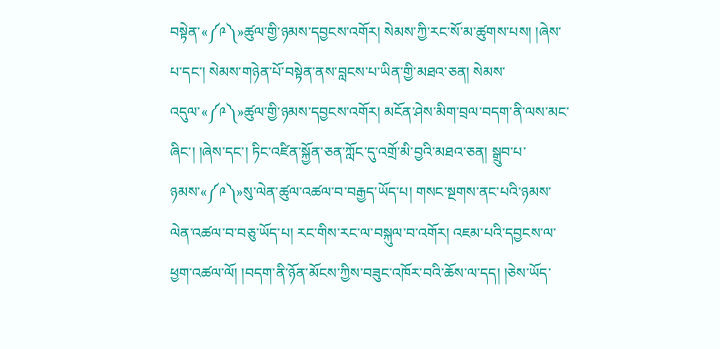བསྟེན་«༼༩༽»ཚུལ་གྱི་ཉམས་དབྱངས་འགོར། སེམས་ཀྱི་རང་སོ་མ་ཚུགས་པས། །ཞེས་པ་དང་། སེམས་གཉེན་པོ་བསྟེན་ནས་བླངས་པ་ཡིན་གྱི་མཐའ་ཅན། སེམས་འདུལ་«༼༩༽»ཚུལ་གྱི་ཉམས་དབྱངས་འགོར། མངོན་ཤེས་མིག་བྲལ་བདག་ནི་ལས་མང་ཞིང་། །ཞེས་དང་། ཏིང་འཛིན་སྐྱོན་ཅན་ཀློང་དུ་འགྲོ་མི་བྱའི་མཐའ་ཅན། སྒྲུབ་པ་ཉམས་«༼༩༽»སུ་ལེན་ཚུལ་འཚལ་བ་བརྒྱད་ཡོད་པ། གསང་སྔགས་ནང་པའི་ཉམས་ལེན་འཚལ་བ་བཅུ་ཡོད་པ། རང་གིས་རང་ལ་བསྐུལ་བ་འགོར། འཇམ་པའི་དབྱངས་ལ་ཕྱག་འཚལ་ལོ། །བདག་ནི་ཉོན་མོངས་ཀྱིས་བཟུང་འཁོར་བའི་ཆོས་ལ་དད། །ཅེས་ཡོད་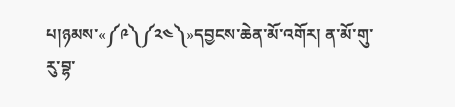པ།ཉམས་«༼༩༽༼༢༤༽»དབྱངས་ཆེན་མོ་འགོར། ན་མོ་གུ་རུ་བྷ་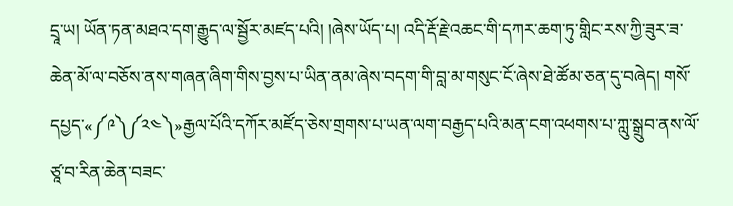དྲཱ་ཡ། ཡོན་ཏན་མཐའ་དག་རྒྱུད་ལ་སྦྱོར་མཛད་པའི། །ཞེས་ཡོད་པ། འདི་རྡོ་རྗེ་འཆང་གི་དཀར་ཆག་ཏུ་གླིང་རས་ཀྱི་ཟུར་ཟ་ཆེན་མོ་ལ་བཅོས་ནས་གཞན་ཞིག་གིས་བྱས་པ་ཡིན་ནམ་ཞེས་བདག་གི་བླ་མ་གསུང་ངོ་ཞེས་ཐེ་ཚོམ་ཅན་དུ་བཞེད། གསོ་དཔྱད་«༼༩༽༼༢༤༽»རྒྱལ་པོའི་དཀོར་མཛོད་ཅེས་གྲགས་པ་ཡན་ལག་བརྒྱད་པའི་མན་ངག་འཕགས་པ་ཀླུ་སྒྲུབ་ནས་ལོ་ཙཱ་བ་རིན་ཆེན་བཟང་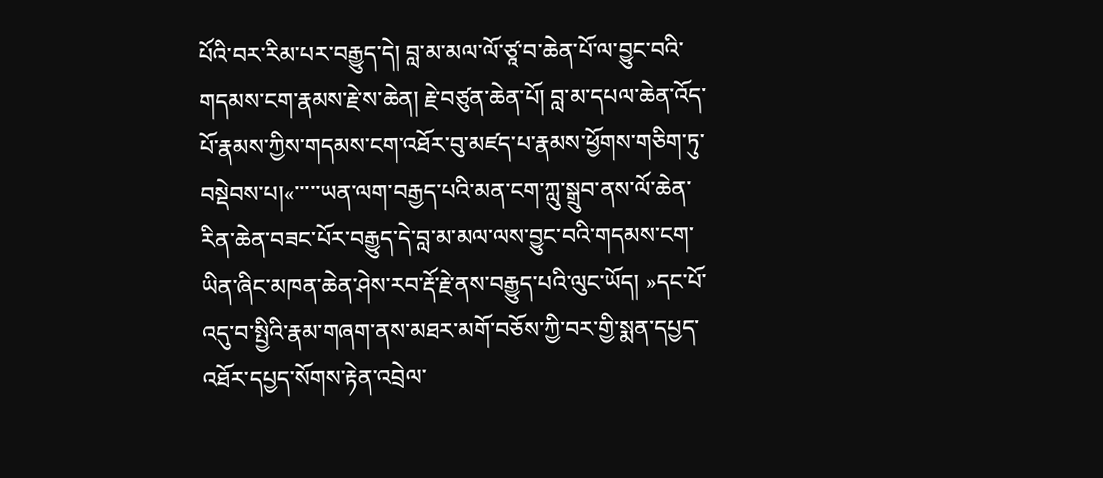པོའི་བར་རིམ་པར་བརྒྱུད་དེ། བླ་མ་མལ་ལོ་ཙཱ་བ་ཆེན་པོ་ལ་བྱུང་བའི་གདམས་ངག་རྣམས་རྗེ་ས་ཆེན། རྗེ་བཙུན་ཆེན་པོ། བླ་མ་དཔལ་ཆེན་འོད་པོ་རྣམས་ཀྱིས་གདམས་ངག་འཐོར་བུ་མཛད་པ་རྣམས་ཕྱོགས་གཅིག་ཏུ་བསྡེབས་པ།«་་་་་ཡན་ལག་བརྒྱད་པའི་མན་ངག་ཀླུ་སྒྲུབ་ནས་ལོ་ཆེན་རིན་ཆེན་བཟང་པོར་བརྒྱུད་དེ་བླ་མ་མལ་ལས་བྱུང་བའི་གདམས་ངག་ཡིན་ཞིང་མཁན་ཆེན་ཤེས་རབ་རྡོ་རྗེ་ནས་བརྒྱུད་པའི་ལུང་ཡོད། »དང་པོ་འདུ་བ་སྤྱིའི་རྣམ་གཞག་ནས་མཐར་མགོ་བཅོས་ཀྱི་བར་གྱི་སྨན་དཔྱད་འཐོར་དཔྱད་སོགས་རྟེན་འབྲེལ་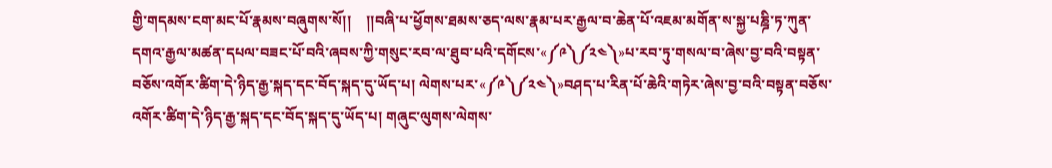གྱི་གདམས་ངག་མང་པོ་རྣམས་བཞུགས་སོ།།    །།བཞི་པ་ཕྱོགས་ཐམས་ཅད་ལས་རྣམ་པར་རྒྱལ་བ་ཆེན་པོ་འཇམ་མགོན་ས་སྐྱ་པཎྜི་ཏ་ཀུན་དགའ་རྒྱལ་མཚན་དཔལ་བཟང་པོ་བའི་ཞབས་ཀྱི་གསུང་རབ་ལ་ཐུབ་པའི་དགོངས་«༼༩༽༼༢༤༽»པ་རབ་ཏུ་གསལ་བ་ཞེས་བྱ་བའི་བསྟན་བཅོས་འགོར་ཚིག་དེ་ཉིད་རྒྱ་སྐད་དང་བོད་སྐད་དུ་ཡོད་པ། ལེགས་པར་«༼༩༽༼༢༤༽»བཤད་པ་རིན་པོ་ཆེའི་གཏེར་ཞེས་བྱ་བའི་བསྟན་བཅོས་འགོར་ཚིག་དེ་ཉིད་རྒྱ་སྐད་དང་བོད་སྐད་དུ་ཡོད་པ། གཞུང་ལུགས་ལེགས་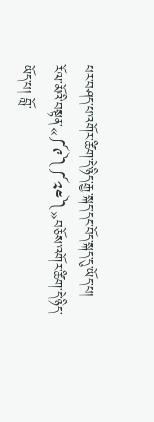པར་བཤད་པ་འགོར་ཚིག་དེ་ཉིད་རྒྱ་སྐད་དང་བོད་སྐད་དུ་ཡོད་པ། རོལ་མོའི་བསྟན་«༼༩༽༼༢༤༽»བཅོས་འགོར་ཚིག་དེ་ཉིད་ཡོད་པ། བློ་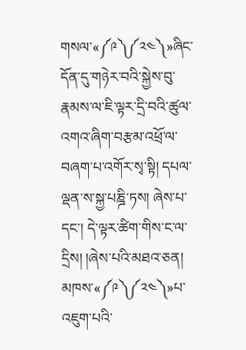གསལ་«༼༩༽༼༢༤༽»ཞིང་དོན་དུ་གཉེར་བའི་སྐྱེས་བུ་རྣམས་ལ་ཇི་ལྟར་དྲི་བའི་ཚུལ་འགའ་ཞིག་བརྩམ་འཕྲོ་ལ་བཞག་པ་འགོར་སྭ་སྟི། དཔལ་ལྡན་ས་སྐྱ་པཎྜི་ཏས། ཞེས་པ་དང་། དེ་ལྟར་ཚིག་གིས་ང་ལ་དྲིས། །ཞེས་པའི་མཐའ་ཅན། མཁས་«༼༩༽༼༢༤༽»པ་འཇུག་པའི་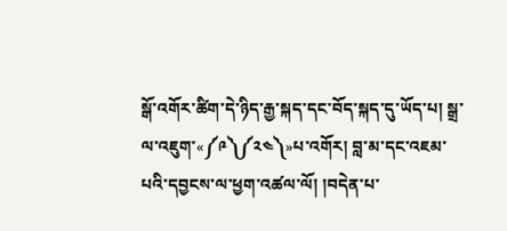སྒོ་འགོར་ཚིག་དེ་ཉིད་རྒྱ་སྐད་དང་བོད་སྐད་དུ་ཡོད་པ། སྒྲ་ལ་འཇུག་«༼༩༽༼༢༤༽»པ་འགོར། བླ་མ་དང་འཇམ་པའི་དབྱངས་ལ་ཕྱག་འཚལ་ལོ། །བདེན་པ་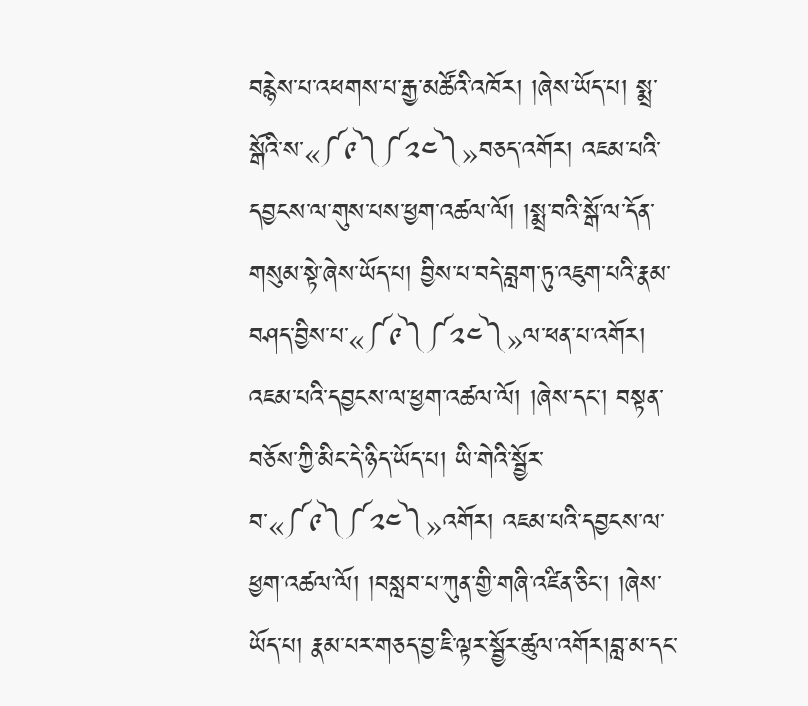བརྙེས་པ་འཕགས་པ་རྒྱ་མཚོའི་འཁོར། །ཞེས་ཡོད་པ། སྨྲ་སྒོའི་ས་«༼༩༽༼༢༤༽»བཅད་འགོར། འཇམ་པའི་དབྱངས་ལ་གུས་པས་ཕྱག་འཚལ་ལོ། །སྨྲ་བའི་སྒོ་ལ་དོན་གསུམ་སྟེ་ཞེས་ཡོད་པ། བྱིས་པ་བདེ་བླག་ཏུ་འཇུག་པའི་རྣམ་བཤད་བྱིས་པ་«༼༩༽༼༢༤༽»ལ་ཕན་པ་འགོར། འཇམ་པའི་དབྱངས་ལ་ཕྱག་འཚལ་ལོ། །ཞེས་དང་། བསྟན་བཅོས་ཀྱི་མིང་དེ་ཉིད་ཡོད་པ། ཡི་གེའི་སྦྱོར་བ་«༼༩༽༼༢༤༽»འགོར། འཇམ་པའི་དབྱངས་ལ་ཕྱག་འཚལ་ལོ། །བསླབ་པ་ཀུན་གྱི་གཞི་འཛིན་ཅིང་། །ཞེས་ཡོད་པ། རྣམ་པར་གཅད་བྱ་ཇི་ལྟར་སྦྱོར་ཚུལ་འགོར།བླ་མ་དང་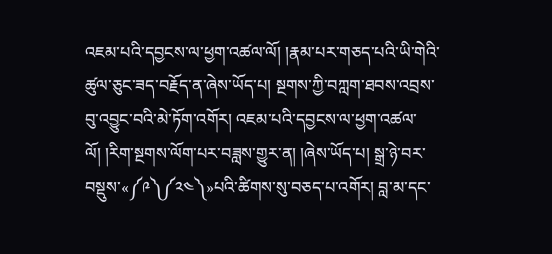འཇམ་པའི་དབྱངས་ལ་ཕྱག་འཚལ་ལོ། །རྣམ་པར་གཅད་པའི་ཡི་གེའི་ཚུལ་ཅུང་ཟད་བརྗོད་ན་ཞེས་ཡོད་པ། སྔགས་ཀྱི་བཀླག་ཐབས་འབྲས་བུ་འབྱུང་བའི་མེ་ཏོག་འགོར། འཇམ་པའི་དབྱངས་ལ་ཕྱག་འཚལ་ལོ། །རིག་སྔགས་ལོག་པར་བཟླས་གྱུར་ན། །ཞེས་ཡོད་པ། སྒྲ་ཉེ་བར་བསྡུས་«༼༩༽༼༢༤༽»པའི་ཚིགས་སུ་བཅད་པ་འགོར། བླ་མ་དང་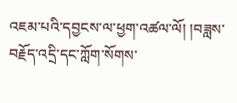འཇམ་པའི་དབྱངས་ལ་ཕྱག་འཚལ་ལོ། །བཟླས་བརྗོད་འདྲི་དང་ཀློག་སོགས་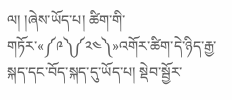ལ། །ཞེས་ཡོད་པ། ཚིག་གི་གཏོར་«༼༩༽༼༢༤༽»འགོར་ཚིག་དེ་ཉིད་རྒྱ་སྐད་དང་བོད་སྐད་དུ་ཡོད་པ། སྡེབ་སྦྱོར་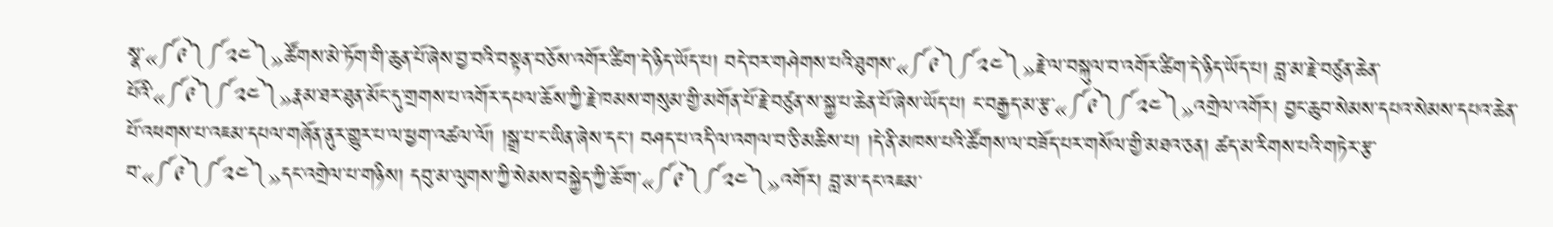སྣ་«༼༩༽༼༢༤༽»ཚོགས་མེ་ཏོག་གི་ཆུན་པོ་ཞེས་བྱ་བའི་བསྟན་བཅོས་འགོར་ཚིག་དེ་ཉིད་ཡོད་པ། བདེ་བར་གཤེགས་པའི་ཐུགས་«༼༩༽༼༢༤༽»རྗེ་ལ་བསྐུལ་བ་འགོར་ཚིག་དེ་ཉིད་ཡོད་པ། བླ་མ་རྗེ་བཙུན་ཆེན་པོའི་«༼༩༽༼༢༤༽»རྣམ་ཐར་ཐུན་མོང་དུ་གྲགས་པ་འགོར་དཔལ་ཆོས་ཀྱི་རྗེ་ཁམས་གསུམ་གྱི་མགོན་པོ་རྗེ་བཙུན་ས་སྐྱ་པ་ཆེན་པོ་ཞེས་ཡོད་པ། ང་བརྒྱད་མ་རྩ་«༼༩༽༼༢༤༽»འགྲེལ་འགོར། བྱང་ཆུབ་སེམས་དཔའ་སེམས་དཔའ་ཆེན་པོ་འཕགས་པ་འཇམ་དཔལ་གཞོན་ནུར་གྱུར་པ་ལ་ཕྱག་འཚལ་ལོ། །སྒྲ་པ་ང་ཡིན་ཞེས་དང་། བཤད་པ་འདི་ལ་འགལ་བ་ཅི་མཆིས་པ། །དེ་ནི་མཁས་པའི་ཚོགས་ལ་བཟོད་པར་གསོལ་གྱི་མཐའ་ཅན། ཚད་མ་རིགས་པའི་གཏེར་རྩ་བ་«༼༩༽༼༢༤༽»དང་འགྲེལ་པ་གཉིས། དབུ་མ་ལུགས་ཀྱི་སེམས་བསྐྱེད་ཀྱི་ཆོ་ག་«༼༩༽༼༢༤༽»འགོར། བླ་མ་དང་འཇམ་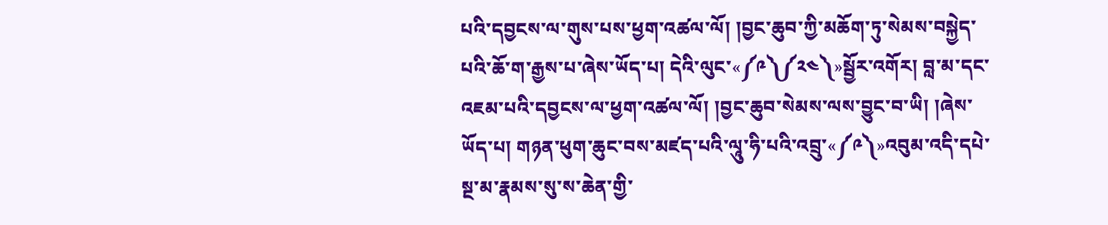པའི་དབྱངས་ལ་གུས་པས་ཕྱག་འཚལ་ལོ། །བྱང་ཆུབ་ཀྱི་མཆོག་ཏུ་སེམས་བསྐྱེད་པའི་ཆོ་ག་རྒྱས་པ་ཞེས་ཡོད་པ། དེའི་ལུང་«༼༩༽༼༢༤༽»སྦྱོར་འགོར། བླ་མ་དང་འཇམ་པའི་དབྱངས་ལ་ཕྱག་འཚལ་ལོ། །བྱང་ཆུབ་སེམས་ལས་བྱུང་བ་ཡི། །ཞེས་ཡོད་པ། གཉན་ཕུག་ཆུང་བས་མཛད་པའི་ལཱུ་ཧི་པའི་འབྲུ་«༼༩༽»འབུམ་འདི་དཔེ་སྔ་མ་རྣམས་སུ་ས་ཆེན་གྱི་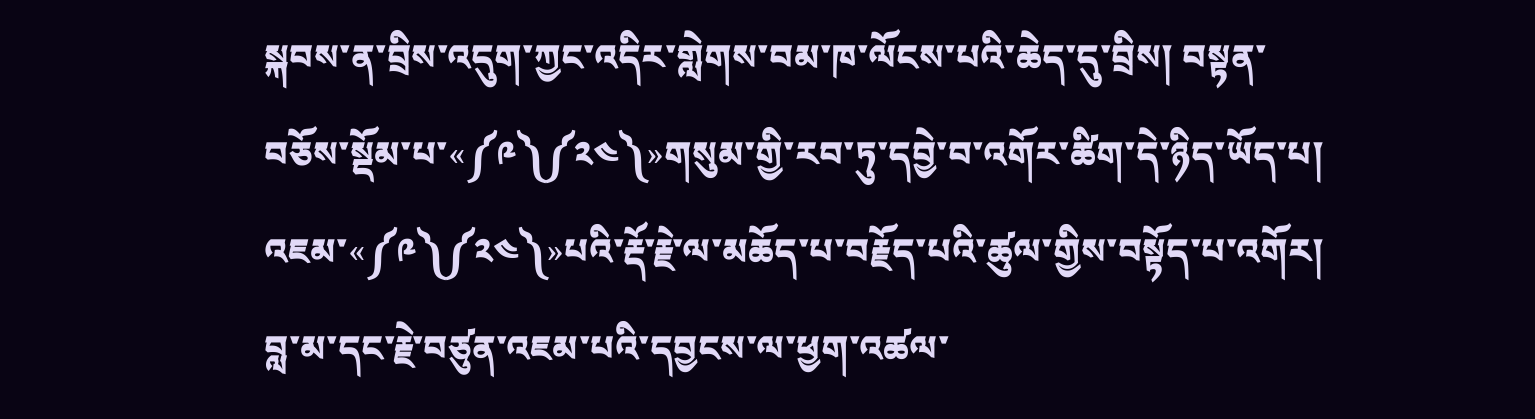སྐབས་ན་བྲིས་འདུག་ཀྱང་འདིར་གླེགས་བམ་ཁ་ལོངས་པའི་ཆེད་དུ་བྲིས། བསྟན་བཅོས་སྡོམ་པ་«༼༩༽༼༢༤༽»གསུམ་གྱི་རབ་ཏུ་དབྱེ་བ་འགོར་ཚིག་དེ་ཉིད་ཡོད་པ། འཇམ་«༼༩༽༼༢༤༽»པའི་རྡོ་རྗེ་ལ་མཆོད་པ་བརྗོད་པའི་ཚུལ་གྱིས་བསྟོད་པ་འགོར། བླ་མ་དང་རྗེ་བཙུན་འཇམ་པའི་དབྱངས་ལ་ཕྱག་འཚལ་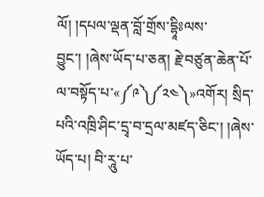ལོ། །དཔལ་ལྡན་བློ་གྲོས་དྷཱིཿལས་བྱུང་། །ཞེས་ཡོད་པ་ཅན། རྗེ་བཙུན་ཆེན་པོ་ལ་བསྟོད་པ་«༼༩༽༼༢༤༽»འགོར། སྲིད་པའི་འཁྲི་ཤིང་དྲྭ་བ་དྲལ་མཛད་ཅིང་། །ཞེས་ཡོད་པ། བི་རཱུ་པ་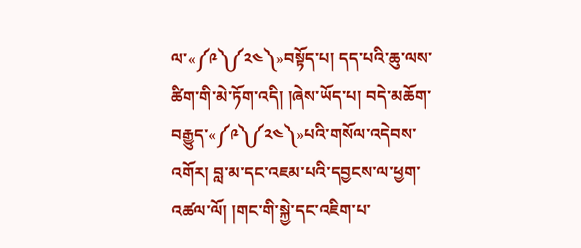ལ་«༼༩༽༼༢༤༽»བསྟོད་པ། དད་པའི་ཆུ་ལས་ཚིག་གི་མེ་ཏོག་འདི། །ཞེས་ཡོད་པ། བདེ་མཆོག་བརྒྱུད་«༼༩༽༼༢༤༽»པའི་གསོལ་འདེབས་འགོར། བླ་མ་དང་འཇམ་པའི་དབྱངས་ལ་ཕྱག་འཚལ་ལོ། །གང་གི་སྐྱེ་དང་འཇིག་པ་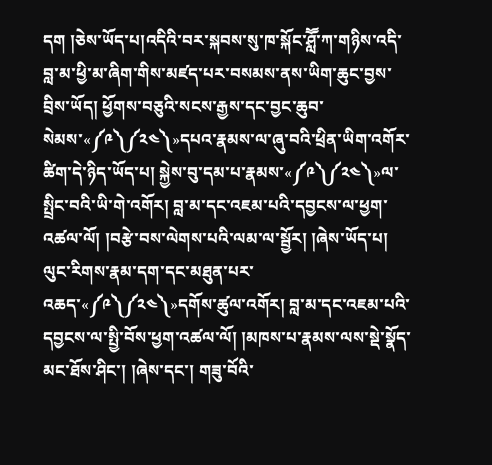དག །ཅེས་ཡོད་པ།འདིའི་བར་སྐབས་སུ་ཁ་སྐོང་ཤླཽ་ཀ་གཉིས་འདི་བླ་མ་ཕྱི་མ་ཞིག་གིས་མཛད་པར་བསམས་ནས་ཡིག་ཆུང་བྱས་བྲིས་ཡོད། ཕྱོགས་བཅུའི་སངས་རྒྱས་དང་བྱང་ཆུབ་སེམས་«༼༩༽༼༢༤༽»དཔའ་རྣམས་ལ་ཞུ་བའི་ཕྲིན་ཡིག་འགོར་ཚིག་དེ་ཉིད་ཡོད་པ། སྐྱེས་བུ་དམ་པ་རྣམས་«༼༩༽༼༢༤༽»ལ་སྤྲིང་བའི་ཡི་གེ་འགོར། བླ་མ་དང་འཇམ་པའི་དབྱངས་ལ་ཕྱག་འཚལ་ལོ། །བརྩེ་བས་ལེགས་པའི་ལམ་ལ་སྦྱོར། །ཞེས་ཡོད་པ། ལུང་རིགས་རྣམ་དག་དང་མཐུན་པར་འཆད་«༼༩༽༼༢༤༽»དགོས་ཚུལ་འགོར། བླ་མ་དང་འཇམ་པའི་དབྱངས་ལ་སྤྱི་བོས་ཕྱག་འཚལ་ལོ། །མཁས་པ་རྣམས་ལས་སྡེ་སྣོད་མང་ཐོས་ཤིང་། །ཞེས་དང་། གཟུ་བོའི་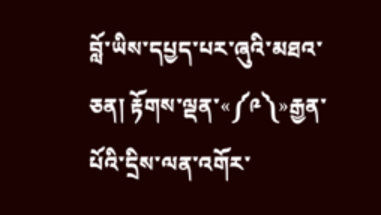བློ་ཡིས་དཔྱད་པར་ཞུའི་མཐའ་ཅན། རྟོགས་ལྡན་«༼༩༽»རྒྱན་པོའི་དྲིས་ལན་འགོར་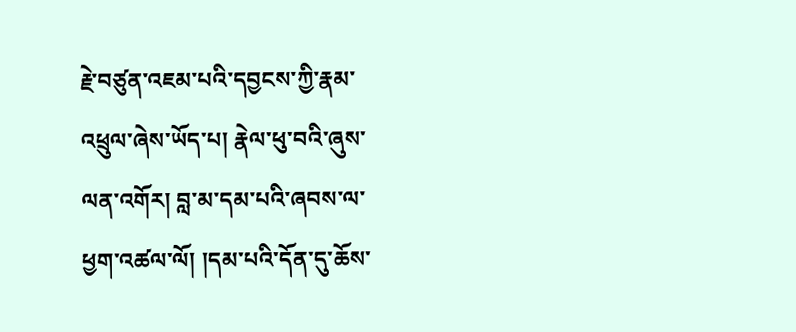རྗེ་བཙུན་འཇམ་པའི་དབྱངས་ཀྱི་རྣམ་འཕྲུལ་ཞེས་ཡོད་པ། རྣེལ་ཕུ་བའི་ཞུས་ལན་འགོར། བླ་མ་དམ་པའི་ཞབས་ལ་ཕྱག་འཚལ་ལོ། །དམ་པའི་དོན་དུ་ཆོས་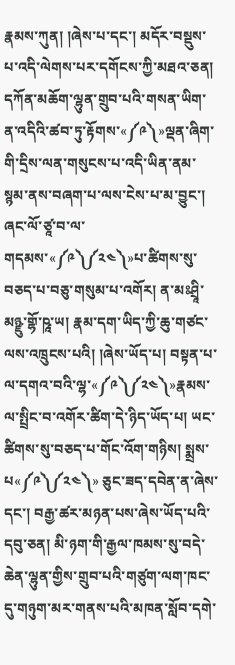རྣམས་ཀུན། །ཞེས་པ་དང་། མདོར་བསྡུས་པ་འདི་ལེགས་པར་དགོངས་ཀྱི་མཐའ་ཅན། དཀོན་མཆོག་ལྷུན་གྲུབ་པའི་གསན་ཡིག་ན་འདིའི་ཚབ་ཏུ་རྟོགས་«༼༩༽»ལྡན་ཞིག་གི་དྲིས་ལན་གསུངས་པ་འདི་ཡིན་ནམ་སྙམ་ནས་བཞག་པ་ལས་ངེས་པ་མ་བྱུང་། ཞང་ལོ་ཙཱ་བ་ལ་གདམས་«༼༩༽༼༢༤༽»པ་ཚིགས་སུ་བཅད་པ་བཅུ་གསུམ་པ་འགོར། ན་མཿཤྲཱི་མཉྫུ་གྷོ་ཥཱ་ཡ། རྣམ་དག་ཡིད་ཀྱི་ཆུ་གཙང་ལས་འཁྲུངས་པའི། །ཞེས་ཡོད་པ། བསྟན་པ་ལ་དགའ་བའི་ལྷ་«༼༩༽༼༢༤༽»རྣམས་ལ་སྤྲིང་བ་འགོར་ཚིག་དེ་ཉིད་ཡོད་པ། ཡང་ཚིགས་སུ་བཅད་པ་གོང་འོག་གཉིས། སྨྲས་པ«༼༩༽༼༢༤༽» ཅུང་ཟད་དབེན་ན་ཞེས་དང་། བརྒྱ་ཚར་མཉན་པས་ཞེས་ཡོད་པའི་དབུ་ཅན། མི་ཉག་གི་རྒྱལ་ཁམས་སུ་བདེ་ཆེན་ལྷུན་གྱིས་གྲུབ་པའི་གཙུག་ལག་ཁང་དུ་གཉུག་མར་གནས་པའི་མཁན་སློབ་དགེ་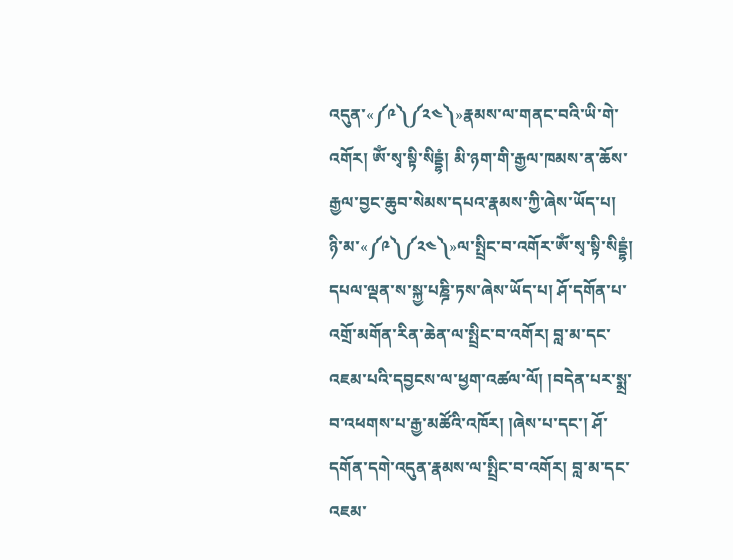འདུན་«༼༩༽༼༢༤༽»རྣམས་ལ་གནང་བའི་ཡི་གེ་འགོར། ཨོཾ་སྭ་སྟི་སིདྡྷཾ། མི་ཉག་གི་རྒྱལ་ཁམས་ན་ཆོས་རྒྱལ་བྱང་ཆུབ་སེམས་དཔའ་རྣམས་ཀྱི་ཞེས་ཡོད་པ། ཉི་མ་«༼༩༽༼༢༤༽»ལ་སྤྲིང་བ་འགོར་ཨོཾ་སྭ་སྟི་སིདྡྷཾ། དཔལ་ལྡན་ས་སྐྱ་པཎྜི་ཏས་ཞེས་ཡོད་པ། ཤོ་དགོན་པ་འགྲོ་མགོན་རིན་ཆེན་ལ་སྤྲིང་བ་འགོར། བླ་མ་དང་འཇམ་པའི་དབྱངས་ལ་ཕྱག་འཚལ་ལོ། །བདེན་པར་སྨྲ་བ་འཕགས་པ་རྒྱ་མཚོའི་འཁོར། །ཞེས་པ་དང་། ཤོ་དགོན་དགེ་འདུན་རྣམས་ལ་སྤྲིང་བ་འགོར། བླ་མ་དང་འཇམ་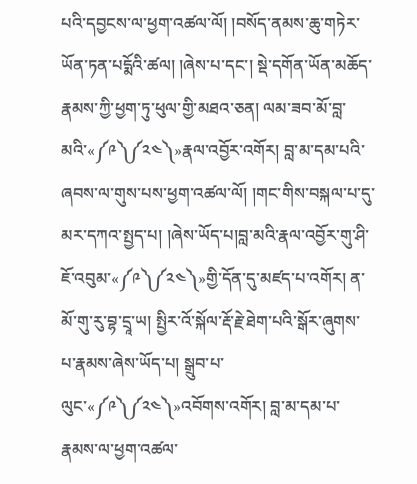པའི་དབྱངས་ལ་ཕྱག་འཚལ་ལོ། །བསོད་ནམས་ཆུ་གཏེར་ཡོན་ཏན་པདྨོའི་ཚལ། །ཞེས་པ་དང་། སྡེ་དགོན་ཡོན་མཆོད་རྣམས་ཀྱི་ཕྱག་ཏུ་ཕུལ་གྱི་མཐའ་ཅན། ལམ་ཟབ་མོ་བླ་མའི་«༼༩༽༼༢༤༽»རྣལ་འབྱོར་འགོར། བླ་མ་དམ་པའི་ཞབས་ལ་གུས་པས་ཕྱག་འཚལ་ལོ། །གང་གིས་བསྐལ་པ་དུ་མར་དཀའ་སྤྱད་པ། །ཞེས་ཡོད་པ།བླ་མའི་རྣལ་འབྱོར་གུ་ཤི་ཇོ་འབུམ་«༼༩༽༼༢༤༽»གྱི་དོན་དུ་མཛད་པ་འགོར། ན་མོ་གུ་རུ་བྷ་དྲཱ་ཡ། སྤྱིར་འོ་སྐོལ་རྡོ་རྗེ་ཐེག་པའི་སྒོར་ཞུགས་པ་རྣམས་ཞེས་ཡོད་པ། སྒྲུབ་པ་ལུང་«༼༩༽༼༢༤༽»འབོགས་འགོར། བླ་མ་དམ་པ་རྣམས་ལ་ཕྱག་འཚལ་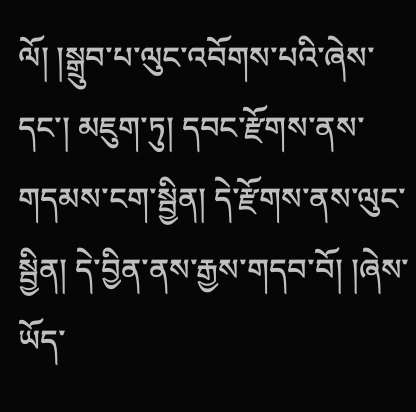ལོ། །སྒྲུབ་པ་ལུང་འབོགས་པའི་ཞེས་དང་། མཇུག་ཏུ། དབང་རྫོགས་ནས་གདམས་ངག་སྦྱིན། དེ་རྫོགས་ནས་ལུང་སྦྱིན། དེ་བྱིན་ནས་རྒྱས་གདབ་བོ། །ཞེས་ཡོད་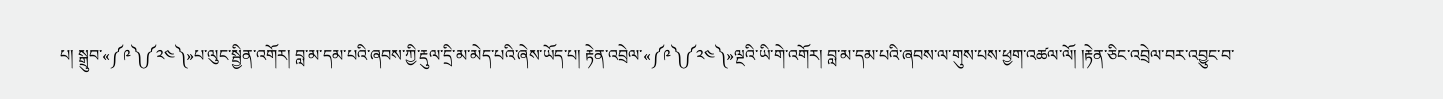པ། སྒྲུབ་«༼༩༽༼༢༤༽»པ་ལུང་སྦྱིན་འགོར། བླ་མ་དམ་པའི་ཞབས་ཀྱི་རྡུལ་དྲི་མ་མེད་པའི་ཞེས་ཡོད་པ། རྟེན་འབྲེལ་«༼༩༽༼༢༤༽»ལྔའི་ཡི་གེ་འགོར། བླ་མ་དམ་པའི་ཞབས་ལ་གུས་པས་ཕྱག་འཚལ་ལོ། །རྟེན་ཅིང་འབྲེལ་བར་འབྱུང་བ་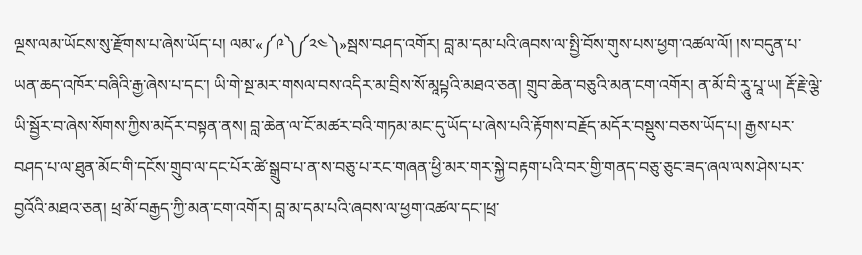ལྔས་ལམ་ཡོངས་སུ་རྫོགས་པ་ཞེས་ཡོད་པ། ལམ་«༼༩༽༼༢༤༽»སྦས་བཤད་འགོར། བླ་མ་དམ་པའི་ཞབས་ལ་སྤྱི་བོས་གུས་པས་ཕྱག་འཚལ་ལོ། །ས་བདུན་པ་ཡན་ཆད་འཁོར་བཞིའི་རྒྱ་ཞེས་པ་དང་། ཡི་གེ་སྔ་མར་གསལ་བས་འདིར་མ་བྲིས་སོ་མཱཔྟའི་མཐའ་ཅན། གྲུབ་ཆེན་བཅུའི་མན་ངག་འགོར། ན་མོ་བི་རཱུ་པཱ་ཡ། རྡོ་རྗེ་ལྕེ་ཡི་སྦྱོར་བ་ཞེས་སོགས་ཀྱིས་མདོར་བསྟན་ནས། བླ་ཆེན་ལ་ངོ་མཚར་བའི་གཏམ་མང་དུ་ཡོད་པ་ཞེས་པའི་རྟོགས་བརྗོད་མདོར་བསྡུས་བཅས་ཡོད་པ། རྒྱས་པར་བཤད་པ་ལ་ཐུན་མོང་གི་དངོས་གྲུབ་ལ་དང་པོར་ཚེ་སྒྲུབ་པ་ན་ས་བཅུ་པ་རང་གཞན་ཕྱི་མར་གར་སྐྱེ་བརྟག་པའི་བར་གྱི་གནད་བཅུ་ཅུང་ཟད་ཞལ་ལས་ཤེས་པར་བྱའོའི་མཐའ་ཅན། ཕྲ་མོ་བརྒྱད་ཀྱི་མན་ངག་འགོར། བླ་མ་དམ་པའི་ཞབས་ལ་ཕྱག་འཚལ་དང་།ཕྲ་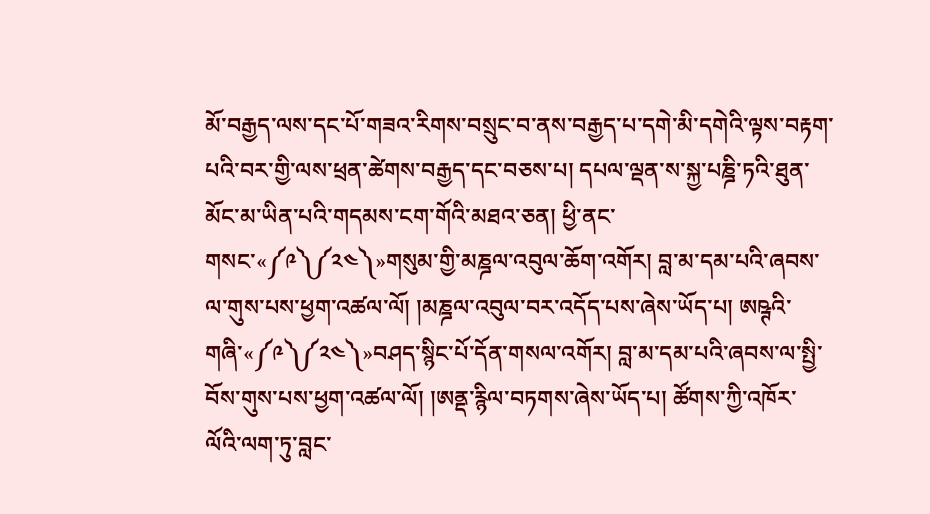མོ་བརྒྱད་ལས་དང་པོ་གཟའ་རིགས་བསྲུང་བ་ནས་བརྒྱད་པ་དགེ་མི་དགེའི་ལྟས་བརྟག་པའི་བར་གྱི་ལས་ཕྲན་ཚེགས་བརྒྱད་དང་བཅས་པ། དཔལ་ལྡན་ས་སྐྱ་པཎྜི་ཏའི་ཐུན་མོང་མ་ཡིན་པའི་གདམས་ངག་གོའི་མཐའ་ཅན། ཕྱི་ནང་གསང་«༼༩༽༼༢༤༽»གསུམ་གྱི་མཎྜལ་འབུལ་ཆོག་འགོར། བླ་མ་དམ་པའི་ཞབས་ལ་གུས་པས་ཕྱག་འཚལ་ལོ། །མཎྜལ་འབུལ་བར་འདོད་པས་ཞེས་ཡོད་པ། ཨཥྚའི་གཞི་«༼༩༽༼༢༤༽»བཤད་སྙིང་པོ་དོན་གསལ་འགོར། བླ་མ་དམ་པའི་ཞབས་ལ་སྤྱི་བོས་གུས་པས་ཕྱག་འཚལ་ལོ། །ཨནྡ་རྙིལ་བཏགས་ཞེས་ཡོད་པ། ཚོགས་ཀྱི་འཁོར་ལོའི་ལག་ཏུ་བླང་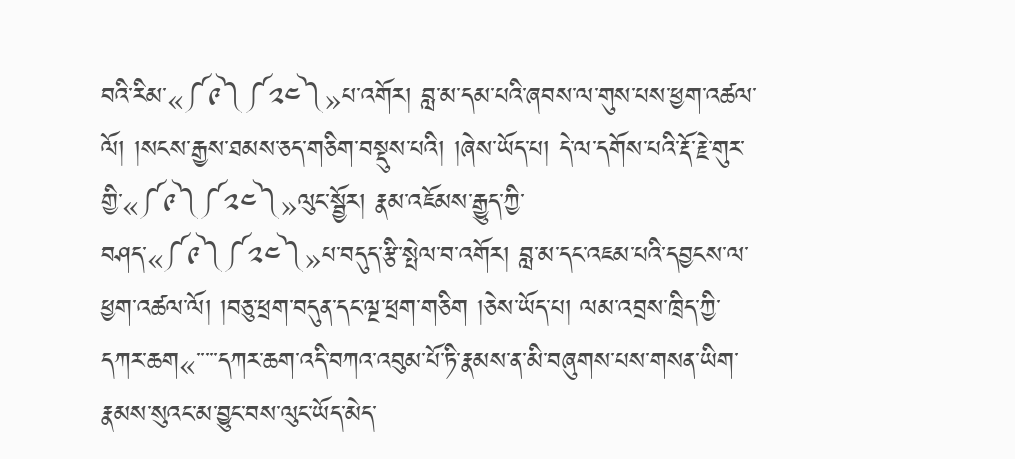བའི་རིམ་«༼༩༽༼༢༤༽»པ་འགོར། བླ་མ་དམ་པའི་ཞབས་ལ་གུས་པས་ཕྱག་འཚལ་ལོ། །སངས་རྒྱས་ཐམས་ཅད་གཅིག་བསྡུས་པའི། །ཞེས་ཡོད་པ། དེ་ལ་དགོས་པའི་རྡོ་རྗེ་གུར་གྱི་«༼༩༽༼༢༤༽»ལུང་སྦྱོར། རྣམ་འཇོམས་རྒྱུད་ཀྱི་བཤད་«༼༩༽༼༢༤༽»པ་བདུད་རྩི་སྤེལ་བ་འགོར། བླ་མ་དང་འཇམ་པའི་དབྱངས་ལ་ཕྱག་འཚལ་ལོ། །བཅུ་ཕྲག་བདུན་དང་ལྔ་ཕྲག་གཅིག །ཅེས་ཡོད་པ། ལམ་འབྲས་ཁྲིད་ཀྱི་དཀར་ཆག«་་་་་དཀར་ཆག་འདི་བཀའ་འབུམ་པོ་ཏི་རྣམས་ན་མི་བཞུགས་པས་གསན་ཡིག་རྣམས་སུའང་མ་བྱུང་བས་ལུང་ཡོད་མེད་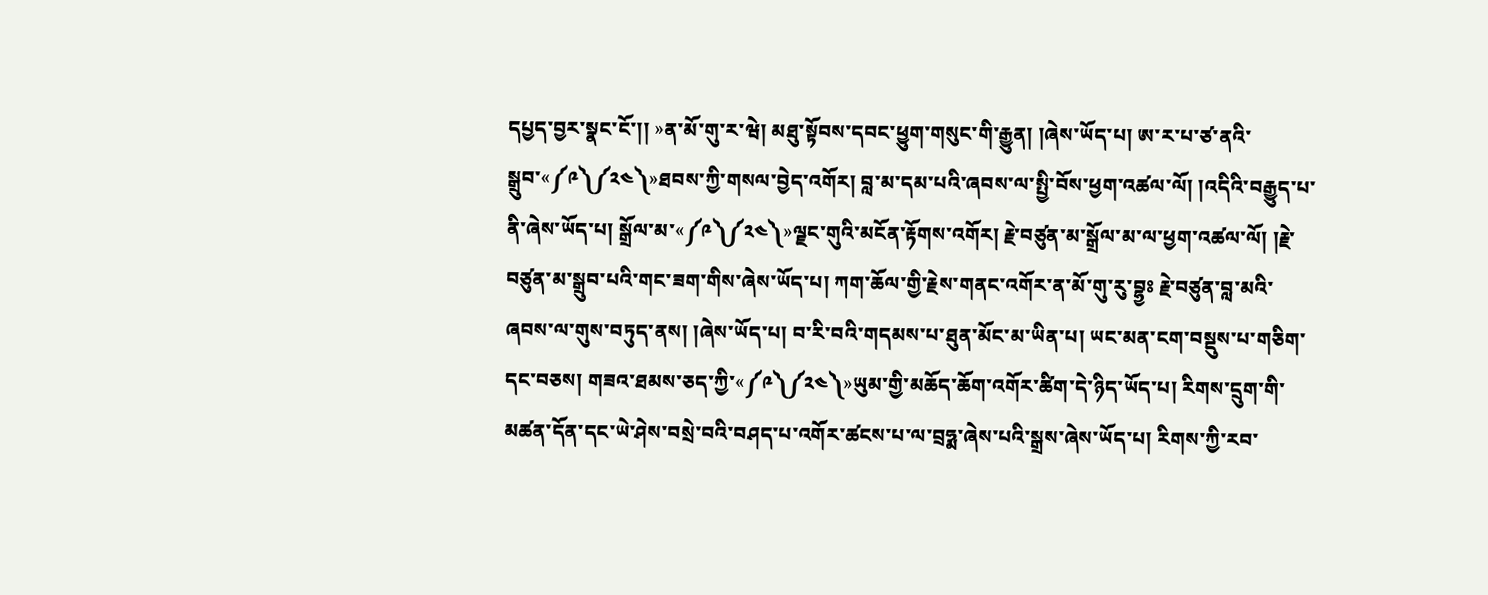དཔྱད་བྱར་སྣང་ངོ་།། »ན་མོ་གུ་ར་ཝེ། མཐུ་སྟོབས་དབང་ཕྱུག་གསུང་གི་རྒྱུན། །ཞེས་ཡོད་པ། ཨ་ར་པ་ཙ་ནའི་སྒྲུབ་«༼༩༽༼༢༤༽»ཐབས་ཀྱི་གསལ་བྱེད་འགོར། བླ་མ་དམ་པའི་ཞབས་ལ་སྤྱི་བོས་ཕྱག་འཚལ་ལོ། །འདིའི་བརྒྱུད་པ་ནི་ཞེས་ཡོད་པ། སྒྲོལ་མ་«༼༩༽༼༢༤༽»ལྗང་གུའི་མངོན་རྟོགས་འགོར། རྗེ་བཙུན་མ་སྒྲོལ་མ་ལ་ཕྱག་འཚལ་ལོ། །རྗེ་བཙུན་མ་སྒྲུབ་པའི་གང་ཟག་གིས་ཞེས་ཡོད་པ། ཀག་ཆོལ་གྱི་རྗེས་གནང་འགོར་ན་མོ་གུ་རུ་བྷྱཿ རྗེ་བཙུན་བླ་མའི་ཞབས་ལ་གུས་བཏུད་ནས། །ཞེས་ཡོད་པ། བ་རི་བའི་གདམས་པ་ཐུན་མོང་མ་ཡིན་པ། ཡང་མན་ངག་བསྡུས་པ་གཅིག་དང་བཅས། གཟའ་ཐམས་ཅད་ཀྱི་«༼༩༽༼༢༤༽»ཡུམ་གྱི་མཆོད་ཆོག་འགོར་ཚིག་དེ་ཉིད་ཡོད་པ། རིགས་དྲུག་གི་མཚན་དོན་དང་ཡེ་ཤེས་བསྲེ་བའི་བཤད་པ་འགོར་ཚངས་པ་ལ་བྲཧྨ་ཞེས་པའི་སྒྲས་ཞེས་ཡོད་པ། རིགས་ཀྱི་རབ་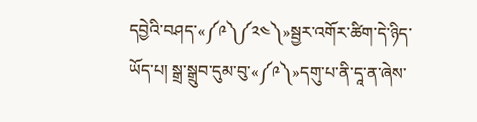དབྱེའི་བཤད་«༼༩༽༼༢༤༽»སྦྱར་འགོར་ཚིག་དེ་ཉིད་ཡོད་པ། སྒྲ་སྒྲུབ་དུམ་བུ་«༼༩༽»དགུ་པ་ནི་དཱ་ན་ཞེས་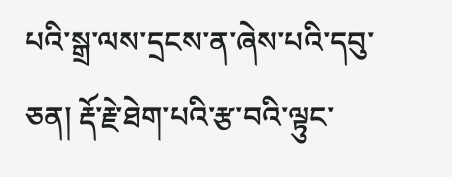པའི་སྒྲ་ལས་དྲངས་ན་ཞེས་པའི་དབུ་ཅན། རྡོ་རྗེ་ཐེག་པའི་རྩ་བའི་ལྟུང་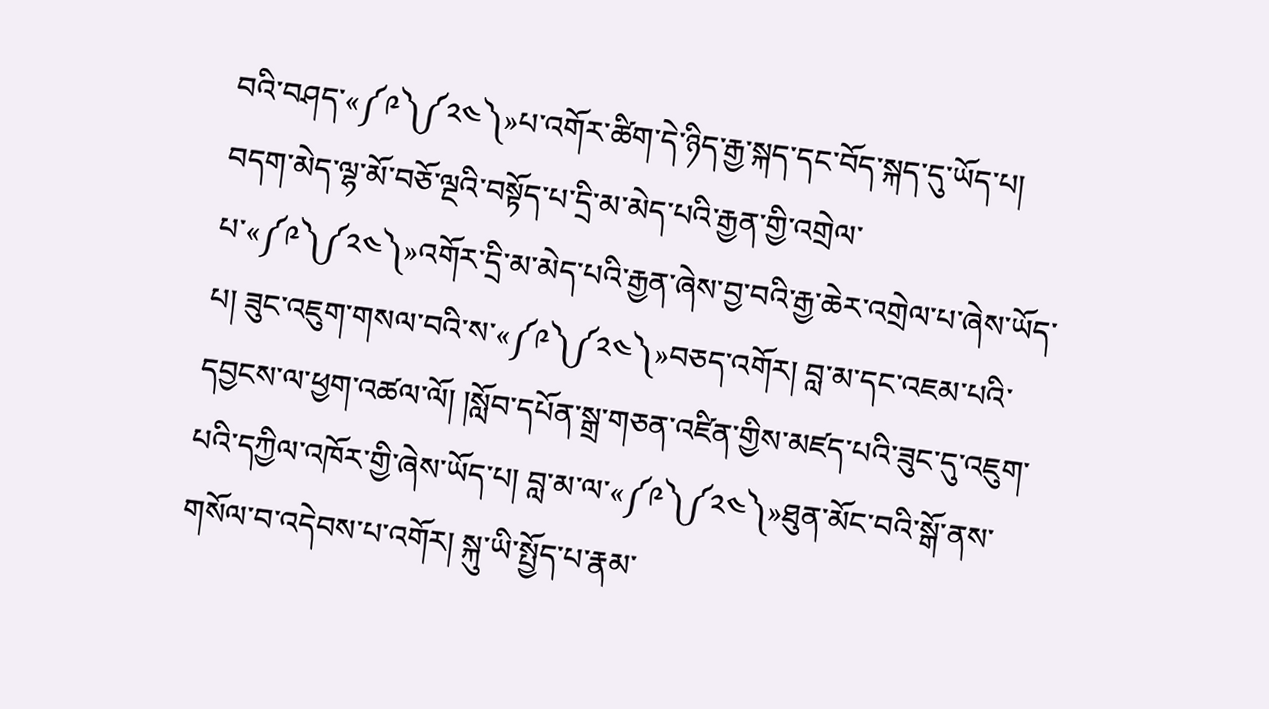བའི་བཤད་«༼༩༽༼༢༤༽»པ་འགོར་ཚིག་དེ་ཉིད་རྒྱ་སྐད་དང་བོད་སྐད་དུ་ཡོད་པ། བདག་མེད་ལྷ་མོ་བཅོ་ལྔའི་བསྟོད་པ་དྲི་མ་མེད་པའི་རྒྱན་གྱི་འགྲེལ་པ་«༼༩༽༼༢༤༽»འགོར་དྲི་མ་མེད་པའི་རྒྱན་ཞེས་བྱ་བའི་རྒྱ་ཆེར་འགྲེལ་པ་ཞེས་ཡོད་པ། ཟུང་འཇུག་གསལ་བའི་ས་«༼༩༽༼༢༤༽»བཅད་འགོར། བླ་མ་དང་འཇམ་པའི་དབྱངས་ལ་ཕྱག་འཚལ་ལོ། །སློབ་དཔོན་སྒྲ་གཅན་འཛིན་གྱིས་མཛད་པའི་ཟུང་དུ་འཇུག་པའི་དཀྱིལ་འཁོར་གྱི་ཞེས་ཡོད་པ། བླ་མ་ལ་«༼༩༽༼༢༤༽»ཐུན་མོང་བའི་སྒོ་ནས་གསོལ་བ་འདེབས་པ་འགོར། སྐུ་ཡི་སྤྱོད་པ་རྣམ་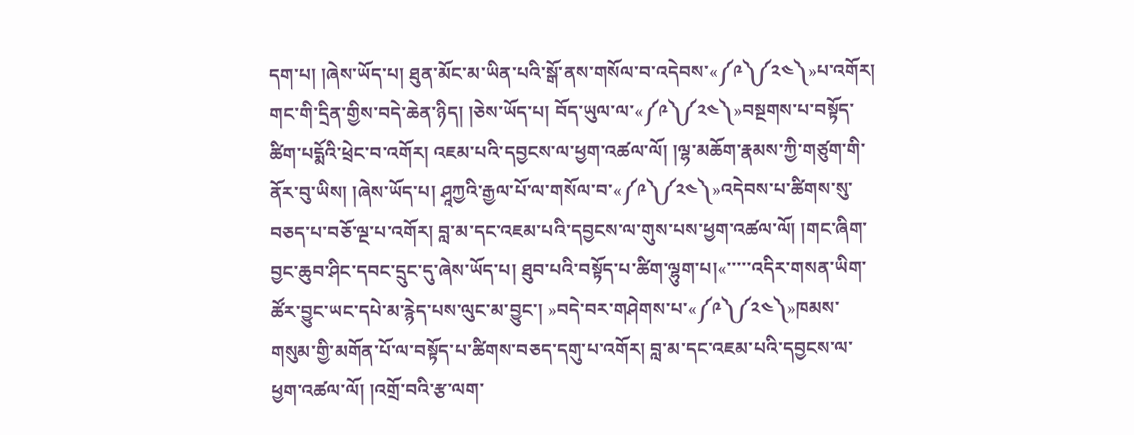དག་པ། །ཞེས་ཡོད་པ། ཐུན་མོང་མ་ཡིན་པའི་སྒོ་ནས་གསོལ་བ་འདེབས་«༼༩༽༼༢༤༽»པ་འགོར། གང་གི་དྲིན་གྱིས་བདེ་ཆེན་ཉིད། །ཅེས་ཡོད་པ། བོད་ཡུལ་ལ་«༼༩༽༼༢༤༽»བསྔགས་པ་བསྟོད་ཚིག་པདྨོའི་ཕྲེང་བ་འགོར། འཇམ་པའི་དབྱངས་ལ་ཕྱག་འཚལ་ལོ། །ལྷ་མཆོག་རྣམས་ཀྱི་གཙུག་གི་ནོར་བུ་ཡིས། །ཞེས་ཡོད་པ། ཤཱཀྱའི་རྒྱལ་པོ་ལ་གསོལ་བ་«༼༩༽༼༢༤༽»འདེབས་པ་ཚིགས་སུ་བཅད་པ་བཅོ་ལྔ་པ་འགོར། བླ་མ་དང་འཇམ་པའི་དབྱངས་ལ་གུས་པས་ཕྱག་འཚལ་ལོ། །གང་ཞིག་བྱང་ཆུབ་ཤིང་དབང་དྲུང་དུ་ཞེས་ཡོད་པ། ཐུབ་པའི་བསྟོད་པ་ཚིག་ལྷུག་པ།«་་་་་འདིར་གསན་ཡིག་ཚོར་བྱུང་ཡང་དཔེ་མ་རྙེད་པས་ལུང་མ་བྱུང་། »བདེ་བར་གཤེགས་པ་«༼༩༽༼༢༤༽»ཁམས་གསུམ་གྱི་མགོན་པོ་ལ་བསྟོད་པ་ཚིགས་བཅད་དགུ་པ་འགོར། བླ་མ་དང་འཇམ་པའི་དབྱངས་ལ་ཕྱག་འཚལ་ལོ། །འགྲོ་བའི་རྩ་ལག་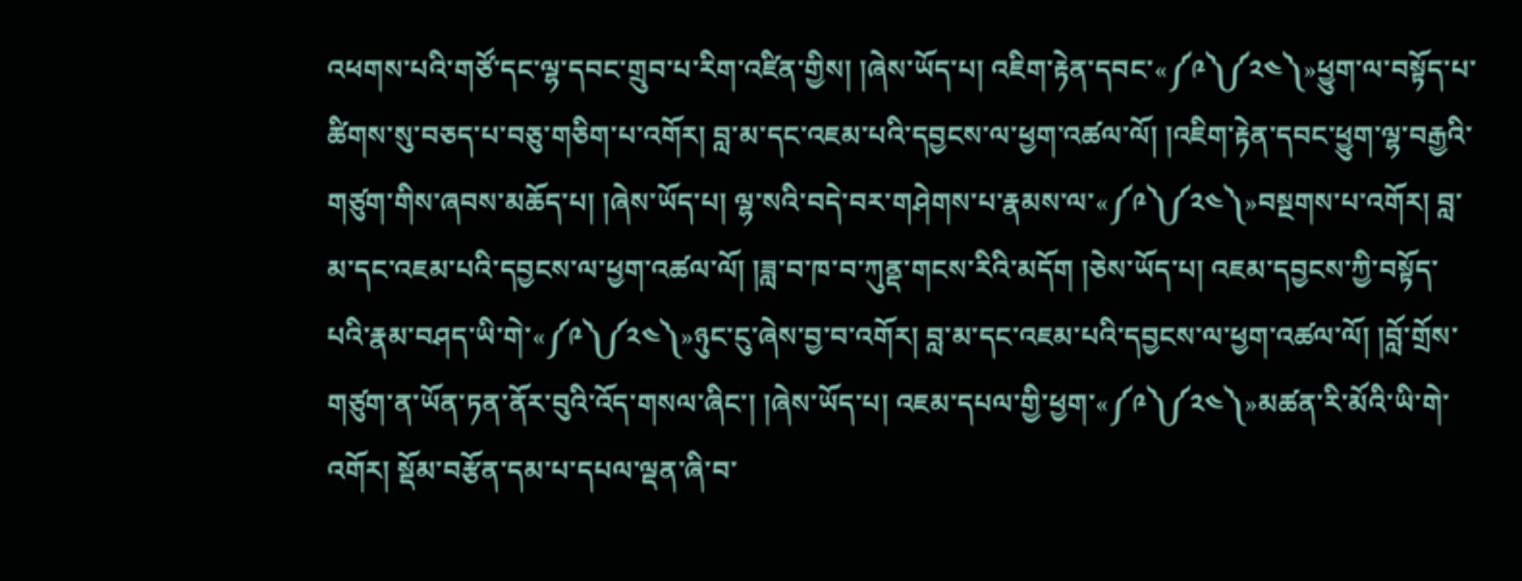འཕགས་པའི་གཙོ་དང་ལྷ་དབང་གྲུབ་པ་རིག་འཛིན་གྱིས། །ཞེས་ཡོད་པ། འཇིག་རྟེན་དབང་«༼༩༽༼༢༤༽»ཕྱུག་ལ་བསྟོད་པ་ཚིགས་སུ་བཅད་པ་བཅུ་གཅིག་པ་འགོར། བླ་མ་དང་འཇམ་པའི་དབྱངས་ལ་ཕྱག་འཚལ་ལོ། །འཇིག་རྟེན་དབང་ཕྱུག་ལྷ་བརྒྱའི་གཙུག་གིས་ཞབས་མཆོད་པ། །ཞེས་ཡོད་པ། ལྷ་སའི་བདེ་བར་གཤེགས་པ་རྣམས་ལ་«༼༩༽༼༢༤༽»བསྔགས་པ་འགོར། བླ་མ་དང་འཇམ་པའི་དབྱངས་ལ་ཕྱག་འཚལ་ལོ། །ཟླ་བ་ཁ་བ་ཀུནྡ་གངས་རིའི་མདོག །ཅེས་ཡོད་པ། འཇམ་དབྱངས་ཀྱི་བསྟོད་པའི་རྣམ་བཤད་ཡི་གེ་«༼༩༽༼༢༤༽»ཉུང་ངུ་ཞེས་བྱ་བ་འགོར། བླ་མ་དང་འཇམ་པའི་དབྱངས་ལ་ཕྱག་འཚལ་ལོ། །བློ་གྲོས་གཙུག་ན་ཡོན་ཏན་ནོར་བུའི་འོད་གསལ་ཞིང་། །ཞེས་ཡོད་པ། འཇམ་དཔལ་གྱི་ཕྱག་«༼༩༽༼༢༤༽»མཚན་རི་མོའི་ཡི་གེ་འགོར། སྡོམ་བརྩོན་དམ་པ་དཔལ་ལྡན་ཞི་བ་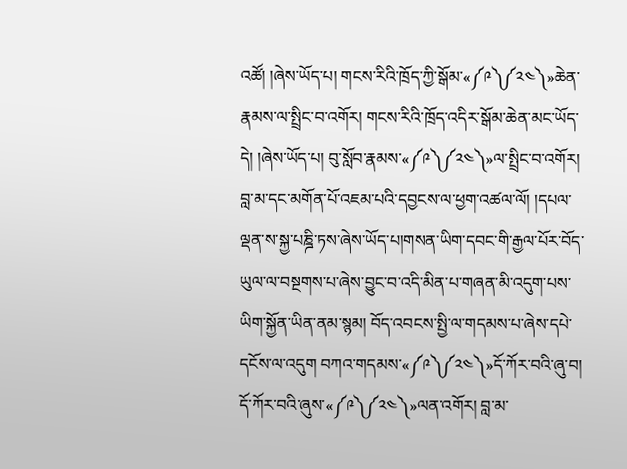འཚོ། །ཞེས་ཡོད་པ། གངས་རིའི་ཁྲོད་ཀྱི་སྒོམ་«༼༩༽༼༢༤༽»ཆེན་རྣམས་ལ་སྤྲིང་བ་འགོར། གངས་རིའི་ཁྲོད་འདིར་སྒོམ་ཆེན་མང་ཡོད་དེ། །ཞེས་ཡོད་པ། བུ་སློབ་རྣམས་«༼༩༽༼༢༤༽»ལ་སྤྲིང་བ་འགོར། བླ་མ་དང་མགོན་པོ་འཇམ་པའི་དབྱངས་ལ་ཕྱག་འཚལ་ལོ། །དཔལ་ལྡན་ས་སྐྱ་པཎྜི་ཏས་ཞེས་ཡོད་པ།གསན་ཡིག་དབང་གི་རྒྱལ་པོར་བོད་ཡུལ་ལ་བསྔགས་པ་ཞེས་བྱུང་བ་འདི་མིན་པ་གཞན་མི་འདུག་པས་ཡིག་སྐྱོན་ཡིན་ནམ་སྙམ། བོད་འབངས་སྤྱི་ལ་གདམས་པ་ཞེས་དཔེ་དངོས་ལ་འདུག བཀའ་གདམས་«༼༩༽༼༢༤༽»དོ་ཀོར་བའི་ཞུ་བ། དོ་ཀོར་བའི་ཞུས་«༼༩༽༼༢༤༽»ལན་འགོར། བླ་མ་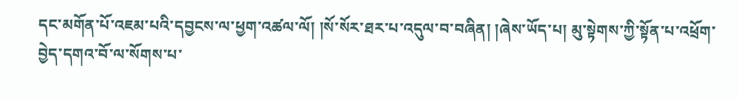དང་མགོན་པོ་འཇམ་པའི་དབྱངས་ལ་ཕྱག་འཚལ་ལོ། །སོ་སོར་ཐར་པ་འདུལ་བ་བཞིན། །ཞེས་ཡོད་པ། མུ་སྟེགས་ཀྱི་སྟོན་པ་འཕྲོག་བྱེད་དགའ་བོ་ལ་སོགས་པ་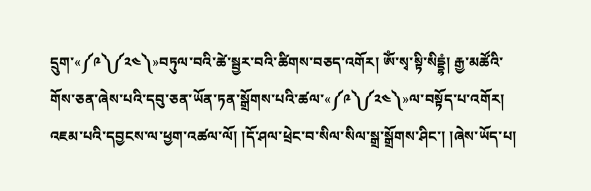དྲུག་«༼༩༽༼༢༤༽»བཏུལ་བའི་ཚེ་སྦྱར་བའི་ཚིགས་བཅད་འགོར། ཨོཾ་སྭ་སྟི་སིདྡྷཾ། རྒྱ་མཚོའི་གོས་ཅན་ཞེས་པའི་དབུ་ཅན་ཡོན་ཏན་སྒྲོགས་པའི་ཚལ་«༼༩༽༼༢༤༽»ལ་བསྟོད་པ་འགོར། འཇམ་པའི་དབྱངས་ལ་ཕྱག་འཚལ་ལོ། །དོ་ཤལ་ཕྲེང་བ་སིལ་སིལ་སྒྲ་སྒྲོགས་ཤིང་། །ཞེས་ཡོད་པ།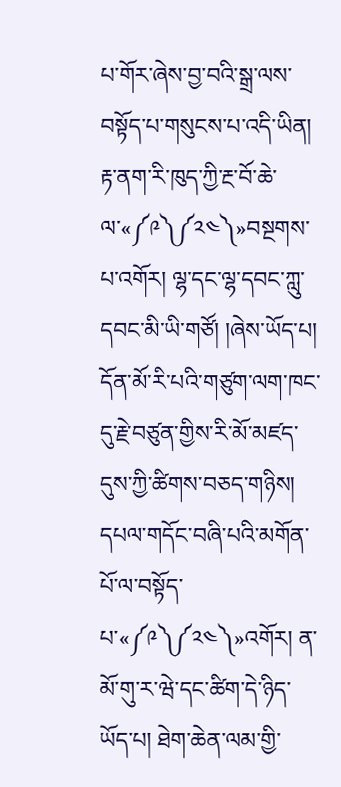པ་གོར་ཞེས་བྱ་བའི་སྒྲ་ལས་བསྟོད་པ་གསུངས་པ་འདི་ཡིན། རྟ་ནག་རི་ཁུད་ཀྱི་རྔ་བོ་ཆེ་ལ་«༼༩༽༼༢༤༽»བསྔགས་པ་འགོར། ལྷ་དང་ལྷ་དབང་ཀླུ་དབང་མི་ཡི་གཙོ། །ཞེས་ཡོད་པ། དོན་མོ་རི་པའི་གཙུག་ལག་ཁང་དུ་རྗེ་བཙུན་གྱིས་རི་མོ་མཛད་དུས་ཀྱི་ཚིགས་བཅད་གཉིས། དཔལ་གདོང་བཞི་པའི་མགོན་པོ་ལ་བསྟོད་པ་«༼༩༽༼༢༤༽»འགོར། ན་མོ་གུ་ར་ཝེ་དང་ཚིག་དེ་ཉིད་ཡོད་པ། ཐེག་ཆེན་ལམ་གྱི་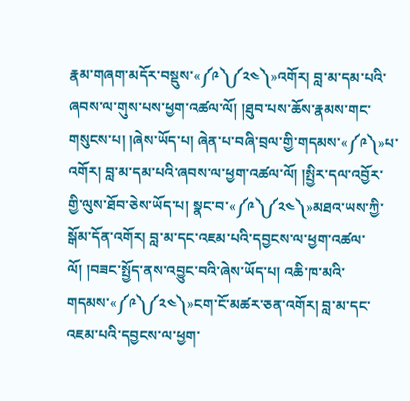རྣམ་གཞག་མདོར་བསྡུས་«༼༩༽༼༢༤༽»འགོར། བླ་མ་དམ་པའི་ཞབས་ལ་གུས་པས་ཕྱག་འཚལ་ལོ། །ཐུབ་པས་ཆོས་རྣམས་གང་གསུངས་པ། །ཞེས་ཡོད་པ། ཞེན་པ་བཞི་བྲལ་གྱི་གདམས་«༼༩༽»པ་འགོར། བླ་མ་དམ་པའི་ཞབས་ལ་ཕྱག་འཚལ་ལོ། །སྤྱིར་དལ་འབྱོར་གྱི་ལུས་ཐོབ་ཅེས་ཡོད་པ། སྣང་བ་«༼༩༽༼༢༤༽»མཐའ་ཡས་ཀྱི་སྒོམ་དོན་འགོར། བླ་མ་དང་འཇམ་པའི་དབྱངས་ལ་ཕྱག་འཚལ་ལོ། །བཟང་སྤྱོད་ནས་འབྱུང་བའི་ཞེས་ཡོད་པ། འཆི་ཁ་མའི་གདམས་«༼༩༽༼༢༤༽»ངག་ངོ་མཚར་ཅན་འགོར། བླ་མ་དང་འཇམ་པའི་དབྱངས་ལ་ཕྱག་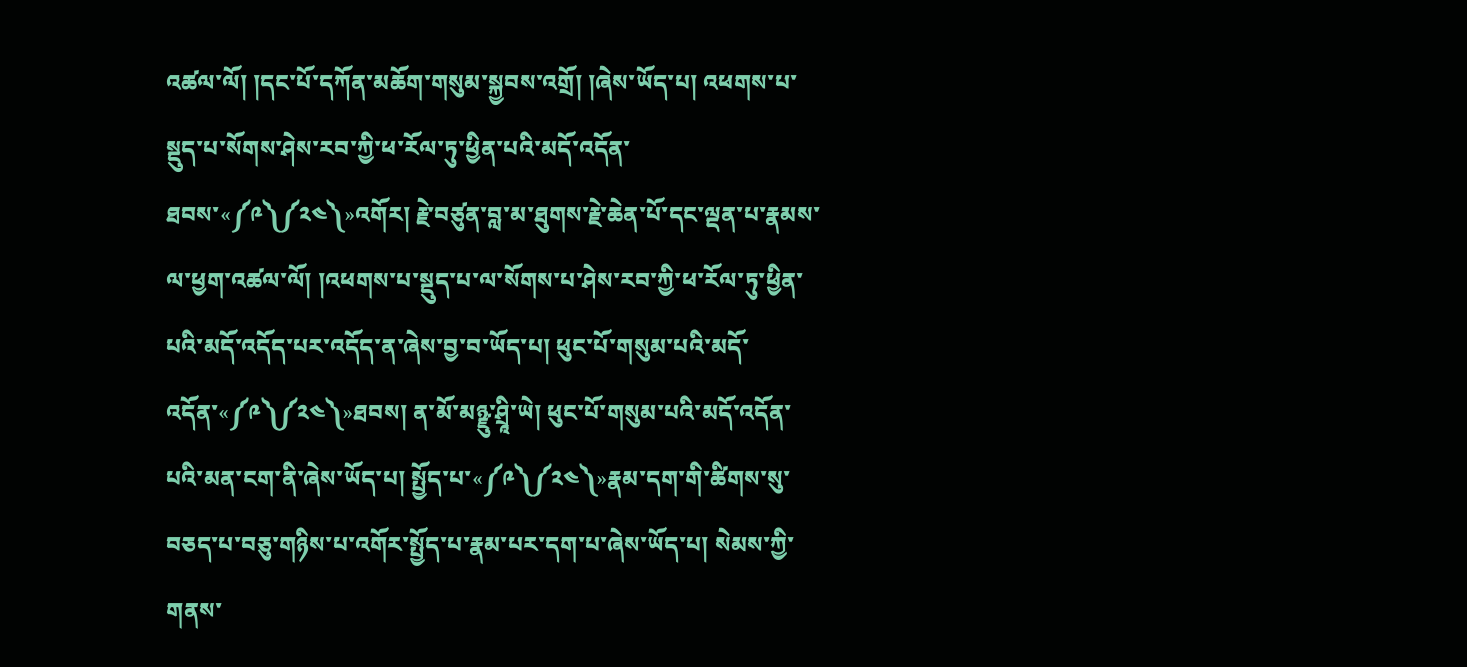འཚལ་ལོ། །དང་པོ་དཀོན་མཆོག་གསུམ་སྐྱབས་འགྲོ། །ཞེས་ཡོད་པ། འཕགས་པ་སྡུད་པ་སོགས་ཤེས་རབ་ཀྱི་ཕ་རོལ་ཏུ་ཕྱིན་པའི་མདོ་འདོན་ཐབས་«༼༩༽༼༢༤༽»འགོར། རྗེ་བཙུན་བླ་མ་ཐུགས་རྗེ་ཆེན་པོ་དང་ལྡན་པ་རྣམས་ལ་ཕྱག་འཚལ་ལོ། །འཕགས་པ་སྡུད་པ་ལ་སོགས་པ་ཤེས་རབ་ཀྱི་ཕ་རོལ་ཏུ་ཕྱིན་པའི་མདོ་འདོད་པར་འདོད་ན་ཞེས་བྱ་བ་ཡོད་པ། ཕུང་པོ་གསུམ་པའི་མདོ་འདོན་«༼༩༽༼༢༤༽»ཐབས། ན་མོ་མཉྫུ་ཤྲཱི་ཡེ། ཕུང་པོ་གསུམ་པའི་མདོ་འདོན་པའི་མན་ངག་ནི་ཞེས་ཡོད་པ། སྤྱོད་པ་«༼༩༽༼༢༤༽»རྣམ་དག་གི་ཚིགས་སུ་བཅད་པ་བཅུ་གཉིས་པ་འགོར་སྤྱོད་པ་རྣམ་པར་དག་པ་ཞེས་ཡོད་པ། སེམས་ཀྱི་གནས་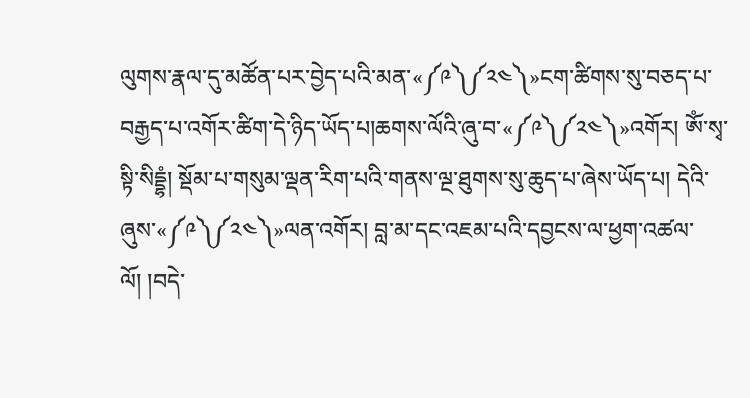ལུགས་རྣལ་དུ་མཚོན་པར་བྱེད་པའི་མན་«༼༩༽༼༢༤༽»ངག་ཚིགས་སུ་བཅད་པ་བརྒྱད་པ་འགོར་ཚིག་དེ་ཉིད་ཡོད་པ།ཆགས་ལོའི་ཞུ་བ་«༼༩༽༼༢༤༽»འགོར། ཨོཾ་སྭ་སྟི་སིདྡྷཾ། སྡོམ་པ་གསུམ་ལྡན་རིག་པའི་གནས་ལྔ་ཐུགས་སུ་ཆུད་པ་ཞེས་ཡོད་པ། དེའི་ཞུས་«༼༩༽༼༢༤༽»ལན་འགོར། བླ་མ་དང་འཇམ་པའི་དབྱངས་ལ་ཕྱག་འཚལ་ལོ། །བདེ་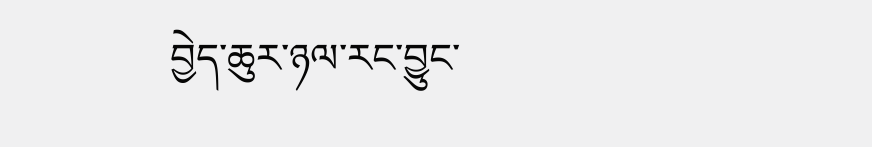བྱེད་ཆུར་ཉལ་རང་བྱུང་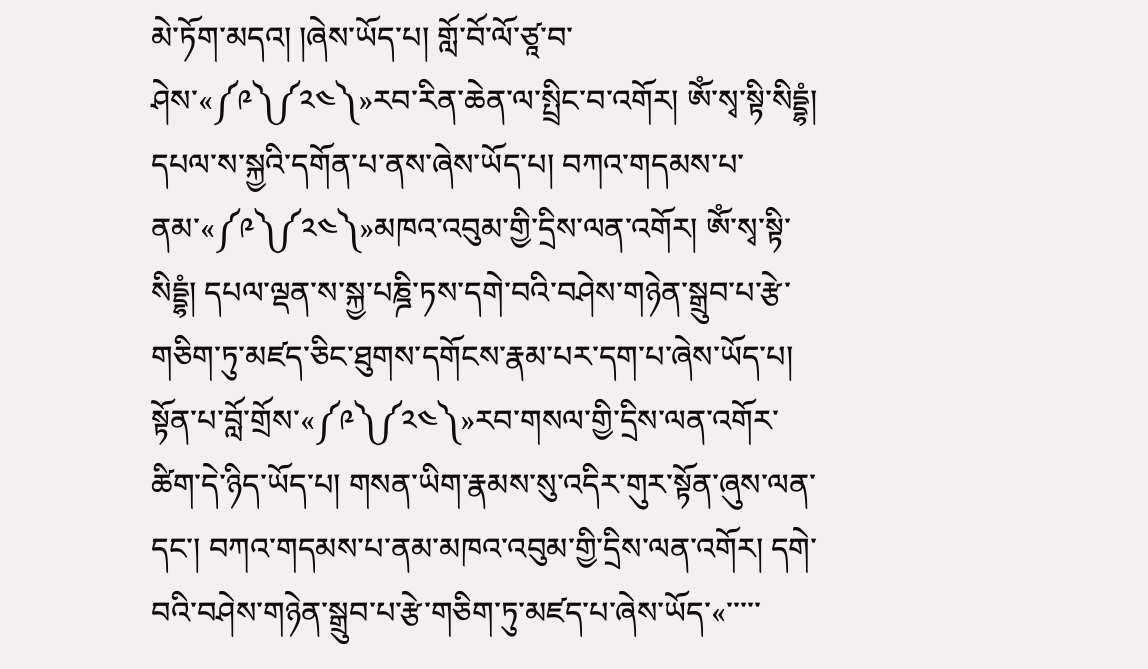མེ་ཏོག་མདའ། །ཞེས་ཡོད་པ། གློ་བོ་ལོ་ཙཱ་བ་ཤེས་«༼༩༽༼༢༤༽»རབ་རིན་ཆེན་ལ་སྤྲིང་བ་འགོར། ཨོཾ་སྭ་སྟི་སིདྡྷཾ། དཔལ་ས་སྐྱའི་དགོན་པ་ནས་ཞེས་ཡོད་པ། བཀའ་གདམས་པ་ནམ་«༼༩༽༼༢༤༽»མཁའ་འབུམ་གྱི་དྲིས་ལན་འགོར། ཨོཾ་སྭ་སྟི་སིདྡྷཾ། དཔལ་ལྡན་ས་སྐྱ་པཎྜི་ཏས་དགེ་བའི་བཤེས་གཉེན་སྒྲུབ་པ་རྩེ་གཅིག་ཏུ་མཛད་ཅིང་ཐུགས་དགོངས་རྣམ་པར་དག་པ་ཞེས་ཡོད་པ། སྟོན་པ་བློ་གྲོས་«༼༩༽༼༢༤༽»རབ་གསལ་གྱི་དྲིས་ལན་འགོར་ཚིག་དེ་ཉིད་ཡོད་པ། གསན་ཡིག་རྣམས་སུ་འདིར་གུར་སྟོན་ཞུས་ལན་དང་། བཀའ་གདམས་པ་ནམ་མཁའ་འབུམ་གྱི་དྲིས་ལན་འགོར། དགེ་བའི་བཤེས་གཉེན་སྒྲུབ་པ་རྩེ་གཅིག་ཏུ་མཛད་པ་ཞེས་ཡོད་«་་་་་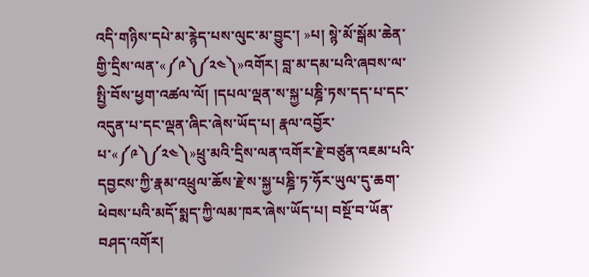འདི་གཉིས་དཔེ་མ་རྙེད་པས་ལུང་མ་བྱུང་། »པ། སྙེ་མོ་སྒོམ་ཆེན་གྱི་དྲིས་ལན་«༼༩༽༼༢༤༽»འགོར། བླ་མ་དམ་པའི་ཞབས་ལ་སྤྱི་བོས་ཕྱག་འཚལ་ལོ། །དཔལ་ལྡན་ས་སྐྱ་པཎྜི་ཏས་དད་པ་དང་འདུན་པ་དང་ལྡན་ཞིང་ཞེས་ཡོད་པ། རྣལ་འབྱོར་པ་«༼༩༽༼༢༤༽»ཕྲུ་མའི་དྲིས་ལན་འགོར་རྗེ་བཙུན་འཇམ་པའི་དབྱངས་ཀྱི་རྣམ་འཕྲུལ་ཆོས་རྗེ་ས་སྐྱ་པཎྜི་ཏ་ཧོར་ཡུལ་དུ་ཆག་ཕེབས་པའི་མདོ་སྨད་ཀྱི་ལམ་ཁར་ཞེས་ཡོད་པ། བསྔོ་བ་ཡོན་བཤད་འགོར།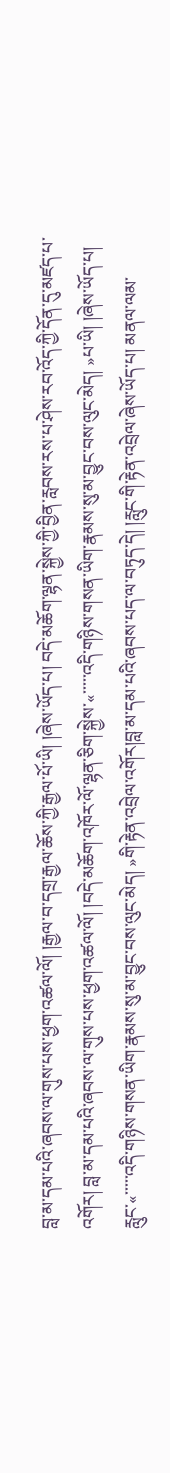བླ་མ་དམ་པའི་ཞབས་ལ་གུས་པས་ཕྱག་འཚལ་ལོ། །རྒྱལ་བ་དགྲ་རྒྱལ་ཆོས་ཀྱི་རྒྱལ་པོ་ཡི། །ཞེས་ཡོད་པ། བདེ་མཆོག་ལྷན་སྐྱེས་ཀྱི་བྱིན་རླབས་རས་པ་ཤེས་རབ་འོད་ཀྱི་དོན་དུ་མཛད་པ་འགོར། བླ་མ་དམ་པའི་ཞབས་ལ་གུས་པས་ཕྱག་འཚལ་ལོ། །བདེ་མཆོག་འཁོར་ལོ་ལྷན་ཅིག་སྐྱེས་«་་་་་འདི་གཉིས་གསན་ཡིག་རྣམས་སུ་མ་བྱུང་བས་ལུང་མེད། »པ་ཡི། །ཞེས་ཡོད་པ། རླུང་«་་་་་འདི་གཉིས་གསན་ཡིག་རྣམས་སུ་མ་བྱུང་བས་ལུང་མེད། »གི་རྟེན་འབྲེལ་འགོར།བླ་མ་དམ་པའི་ཞབས་པད་ལ་བཏུད་དེ། །རླུང་གི་རྟེན་འབྲེལ་ཞེས་ཡོད་པ། མནལ་ལམ་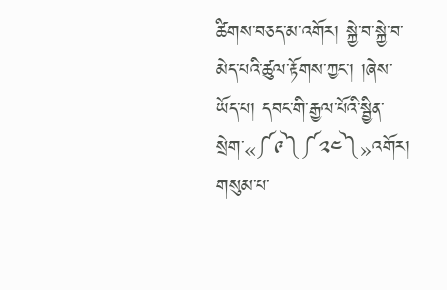ཚིགས་བཅད་མ་འགོར། སྐྱེ་བ་སྐྱེ་བ་མེད་པའི་ཚུལ་རྟོགས་ཀྱང་། །ཞེས་ཡོད་པ། དབང་གི་རྒྱལ་པོའི་སྦྱིན་སྲེག་«༼༩༽༼༢༤༽»འགོར། གསུམ་པ་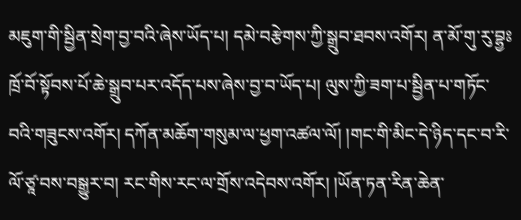མཇུག་གི་སྦྱིན་སྲེག་བྱ་བའི་ཞེས་ཡོད་པ། དམེ་བརྩེགས་ཀྱི་སྒྲུབ་ཐབས་འགོར། ན་མོ་གུ་རུ་བྷྱཿ ཁྲོ་བོ་སྟོབས་པོ་ཆེ་སྒྲུབ་པར་འདོད་པས་ཞེས་བྱ་བ་ཡོད་པ། ལུས་ཀྱི་ཟག་པ་སྦྱིན་པ་གཏོང་བའི་གཟུངས་འགོར། དཀོན་མཆོག་གསུམ་ལ་ཕྱག་འཚལ་ལོ། །གང་གི་མིང་དེ་ཉིད་དང་བ་རི་ལོ་ཙཱ་བས་བསྒྱུར་བ། རང་གིས་རང་ལ་གྲོས་འདེབས་འགོར། །ཡོན་ཏན་རིན་ཆེན་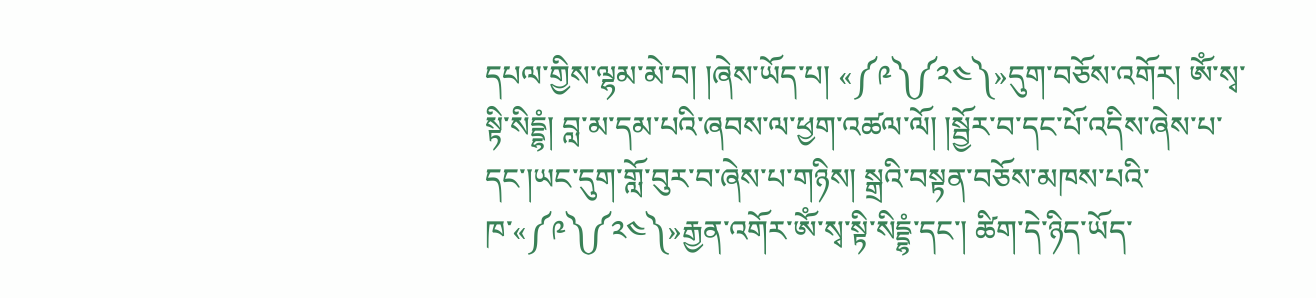དཔལ་གྱིས་ལྷམ་མེ་བ། །ཞེས་ཡོད་པ། «༼༩༽༼༢༤༽»དུག་བཅོས་འགོར། ཨོཾ་སྭ་སྟི་སིདྡྷཾ། བླ་མ་དམ་པའི་ཞབས་ལ་ཕྱག་འཚལ་ལོ། །སྦྱོར་བ་དང་པོ་འདིས་ཞེས་པ་དང་།ཡང་དུག་གློ་བུར་བ་ཞེས་པ་གཉིས། སྒྲའི་བསྟན་བཅོས་མཁས་པའི་ཁ་«༼༩༽༼༢༤༽»རྒྱན་འགོར་ཨོཾ་སྭ་སྟི་སིདྡྷཾ་དང་། ཚིག་དེ་ཉིད་ཡོད་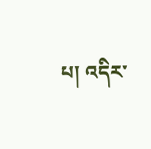པ། འདིར་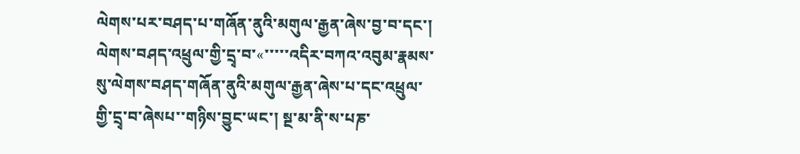ལེགས་པར་བཤད་པ་གཞོན་ནུའི་མགུལ་རྒྱན་ཞེས་བྱ་བ་དང་། ལེགས་བཤད་འཕྲུལ་གྱི་དྲྭ་བ་«་་་་་འདིར་བཀའ་འབུམ་རྣམས་སུ་ལེགས་བཤད་གཞོན་ནུའི་མགུལ་རྒྱན་ཞེས་པ་དང་འཕྲུལ་གྱི་དྲྭ་བ་ཞེསཔ་་གཉིས་བྱུང་ཡང་། སྔ་མ་ནི་ས་པཎ་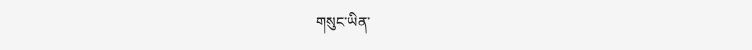གསུང་ཡིན་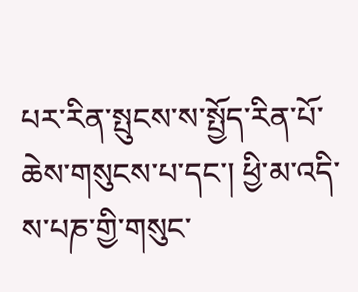པར་རིན་སྤུངས་ས་སྤྱོད་རིན་པོ་ཆེས་གསུངས་པ་དང་། ཕྱི་མ་འདི་ས་པཎ་གྱི་གསུང་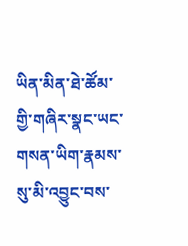ཡིན་མིན་ཐེ་ཚོམ་གྱི་གཞིར་སྣང་ཡང་གསན་ཡིག་རྣམས་སུ་མི་འབྱུང་བས་